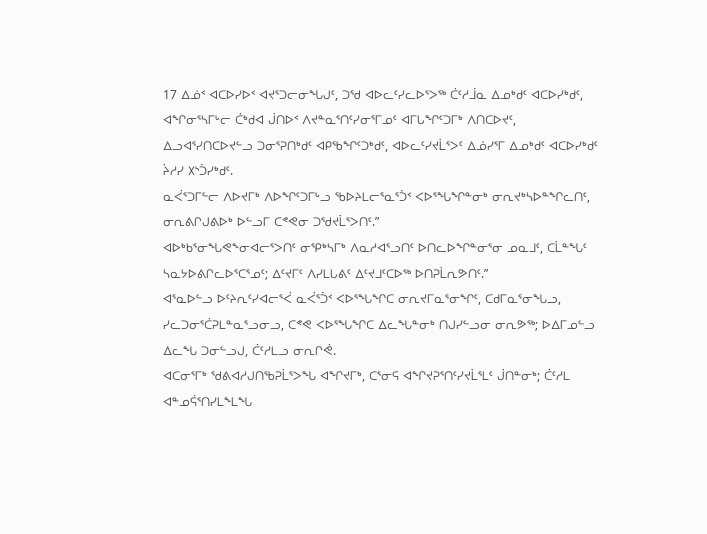17 ᐃᓅᑉ ᐊᑕᐅᓯᐅᑉ ᐊᔪᕐᑐᓕᓂᖓᒍᑦ, ᑐᖁ ᐊᐅᓚᑦᓯᓚᐅᕐᐳᖅ ᑖᑦᓱᒨᓇ ᐃᓄᒃᑯᑦ ᐊᑕᐅᓯᒃᑯᑦ, ᐊᖏᓂᕐᓴᒥᒡᓕ ᑖᒃᑯᐊ ᒎᑎᐅᑉ ᐱᔪᓐᓇᕐᑎᑦᓯᓂᕐᒥᓄᑦ ᐊᒥᒐᖏᑦᑐᒥᒃ ᐱᑎᑕᐅᔪᑦ, ᐃᓗᐊᕐᓯᑎᑕᐅᔪᓪᓗ ᑐᓂᕐᕈᑎᒃᑯᑦ ᐊᑭᖃᖏᑦᑐᒃᑯᑦ, ᐊᐅᓚᑦᓯᔪᒫᕐᐳᑦ ᐃᓅᓯᕐᒥ ᐃᓄᒃᑯᑦ ᐊᑕᐅᓯᒃᑯᑦ ᔩᓱᓯ ᙭ᔅᑑᓯᒃᑯᑦ.
ᓇᐹᕐᑐᒥᓪᓕ ᐱᐅᔪᒥᒃ ᐱᐅᖏᑦᑐᒥᒡᓗ ᖃᐅᔨᒪᓕᕐᓇᕐᑑᑉ ᐸᐅᕐᖓᖏᓐᓂᒃ ᓂᕆᔪᒃᓴᐅᓐᖏᓚᑎᑦ, ᓂᕆᕕᒋᒍᕕᐅᒃ ᐅᓪᓗᒥ ᑕᕝᕙᓂ ᑐᖁᔪᒫᕐᐳᑎᑦ.”
ᐊᐅᒃᑲᕐᓂᖓᕙᖕᓂᐊᓕᕐᐳᑎᑦ ᓂᕿᒃᓴᒥᒃ ᐱᓇᓱᐊᕐᓗᑎᑦ ᐅᑎᓚᐅᖏᓐᓂᕐᓂ ᓄᓇᒧᑦ, ᑕᒫᓐᖓᑦ ᓴᓇᔭᐅᕕᒋᓚᐅᕐᑕᕐᓄᑦ; ᐃᑦᔪᒥᑦ ᐱᓯᒪᒐᕕᑦ ᐃᑦᔪᒧᑦᑕᐅᖅ ᐅᑎᕈᒫᕆᕗᑎᑦ.”
ᐊᕐᓇᐅᓪᓗ ᐅᑦᔨᕆᑦᓯᐊᓕᕐᐹ ᓇᐹᕐᑑᑉ ᐸᐅᕐᖓᖏᑕ ᓂᕆᔪᒥᓇᕐᓂᖏᑦ, ᑕᑯᒥᓇᕐᓂᖓᓗ, ᓯᓚᑐᓂᕐᑖᕈᒪᓐᓇᕐᓗᓂᓗ, ᑕᕝᕙ ᐸᐅᕐᖓᖏᑕ ᐃᓚᖓᓐᓂᒃ ᑎᒍᓯᓪᓗᓂ ᓂᕆᕗᖅ; ᐅᐃᒥᓄᓪᓗ ᐃᓚᖓ ᑐᓂᓪᓗᒍ, ᑖᑦᓱᒪᓗ ᓂᕆᒋᕚ.
ᐊᑕᓂᕐᒥᒃ ᖁᕕᐊᓱᒍᑎᖃᕈᒫᕐᐳᖓ ᐊᖏᔪᒥᒃ, ᑕᕐᓂᕋ ᐊᖏᔪᕈᕐᑎᑦᓯᔪᒫᕐᒪᑦ ᒎᑎᓐᓂᒃ; ᑖᑦᓱᒪ ᐊᓐᓄᕌᕐᑎᓯᒪᖕᒪᖓ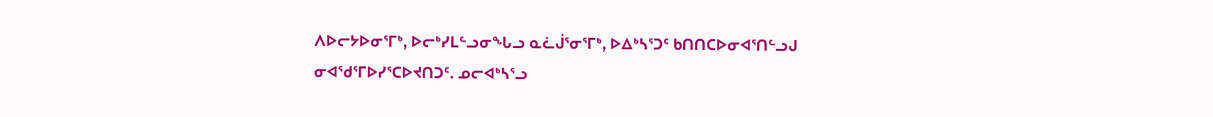ᐱᐅᓕᔭᐅᓂᕐᒥᒃ, ᐅᓕᒃᓯᒪᓪᓗᓂᖓᓗ ᓇᓛᒎᕐᓂᕐᒥᒃ, ᐅᐃᒃᓴᕐᑐᑦ ᑲᑎᑎᑕᐅᓂᐊᕐᑎᓪᓗᒍ ᓂᐊᖁᕐᒥᐅᓯᕐᑕᐅᔪᑎᑐᑦ. ᓄᓕᐊᒃᓴᕐᓗ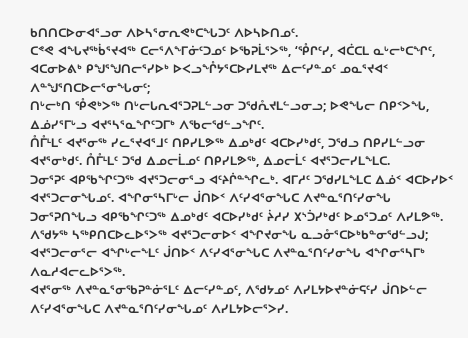ᑲᑎᑎᑕᐅᓂᐊᕐᓗᓂ ᐱᐅᓴᕐᓂᕆᕙᒃᑕᖓᑐᑦ ᐱᐅᓴᐅᑎᓄᑦ.
ᑕᕝᕙ ᐊᖓᔪᖅᑳᕐᔪᐊᖅ ᑕᓕᕐᐱᖕᒥᓃᑦᑐᓄᑦ ᐅᖃᕈᒫᕐᐳᖅ, ‘ᕾᒋᑦᓯ, ᐊᑖᑕᒪ ᓇᒡᓕᒃᑕᖏᑦ, ᐊᑕᓂᐅᕕᒃ ᑭᖑᕐᖑᑎᓕᕐᓯᐅᒃ ᐅᐸᓗᖕᒊᔭᕐᑕᐅᓯᒪᔪᖅ ᐃᓕᑦᓯᓐᓄᑦ ᓄᓇᕐᔪᐊᑉ ᐱᓐᖑᕐᑎᑕᐅᓕᕐᓂᖓᓂᑦ;
ᑎᒡᓕᒃᑎ ᕾᕙᒃᐳᖅ ᑎᒡᓕᒐᕆᐊᕐᑐᕈᒪᓪᓗᓂ ᑐᖁᕅᔪᒪᓪᓗᓂᓗ; ᐅᕙᖓᓕ ᑎᑭᑉᐳᖓ, ᐃᓅᓯᕐᒥᒡᓗ ᐊᔪᕐᓴᕐᓇᖏᑦᑐᒥᒃ ᐱᖃᓕᖁᓪᓗᖏᑦ.
ᑍᒤᒻᒪᑦ ᐊᔪᕐᓂᖅ ᓯᓚᕐᔪᐊᕐᒧᑦ ᑎᑭᓯᒪᕗᖅ ᐃᓄᒃᑯᑦ ᐊᑕᐅᓯᒃᑯᑦ, ᑐᖁᓗ ᑎᑭᓯᒪᓪᓗᓂ ᐊᔪᕐᓂᒃᑯᑦ. ᑍᒤᒻᒪᑦ ᑐᖁ ᐃᓄᓕᒫᓄᑦ ᑎᑭᓯᒪᕗᖅ, ᐃᓄᓕᒫᑦ ᐊᔪᕐᑐᓕᓯᒪᖕᒪᑕ.
ᑐᓂᕐᕈᑦ ᐊᑭᖃᖏᑦᑐᖅ ᐊᔪᕐᑐᓕᓂᕐᓗ ᐊᑦᔨᒌᓐᖏᓚᒃ. ᐊᒥᓱᑦ ᑐᖁᓯᒪᖕᒪᑕ ᐃᓅᑉ ᐊᑕᐅᓯᐅᑉ ᐊᔪᕐᑐᓕᓂᖓᓄᑦ. ᐊᖏᓂᕐᓴᒥᒡᓕ ᒎᑎᐅᑉ ᐱᑦᓯᐊᕐᓂᖓᑕ ᐱᔪᓐᓇᕐᑎᑦᓯᓂᖓ ᑐᓂᕐᕈᑎᖓᓗ ᐊᑭᖃᖏᑦᑐᖅ ᐃᓄᒃᑯᑦ ᐊᑕᐅᓯᒃᑯᑦ ᔩᓱᓯ ᙭ᔅᑑᓯᒃᑯᑦ ᐅᓄᕐᑐᓄᑦ ᐱᓯᒪᕗᖅ.
ᐱᖁᔭᖅ ᓴᖅᑭᑎᑕᐅᓚᐅᕐᐳᖅ ᐊᔪᕐᑐᓕᓂᐅᑉ ᐊᖏᔪᓂᖓ ᓇᓗᓁᕐᑕᐅᒃᑲᓐᓂᖁᓪᓗᒍ; ᐊᔪᕐᑐᓕᓂᕐᓕ ᐊᖏᒡᓕᖕᒪᑦ ᒎᑎᐅᑉ ᐱᑦᓯᐊᕐᓂᖓᑕ ᐱᔪᓐᓇᕐᑎᑦᓯᓂᖓ ᐊᖏᓂᕐᓴᒥᒃ ᐱᓇᓱᐊᓕᓚᐅᕐᐳᖅ.
ᐊᔪᕐᓂᖅ ᐱᔪᓐᓇᕐᓂᖃᕈᓐᓃᕐᒪᑦ ᐃᓕᑦᓯᓐᓄᑦ, ᐱᖁᔭᓄᑦ ᐱᓯᒪᔭᐅᔪᓐᓃᕋᑦᓯ ᒎᑎᐅᓪᓕ ᐱᑦᓯᐊᕐᓂᖓᑕ ᐱᔪᓐᓇᕐᑎᑦᓯᓂᖓᓄᑦ ᐱᓯᒪᔭᐅᓕᕐᐳᓯ.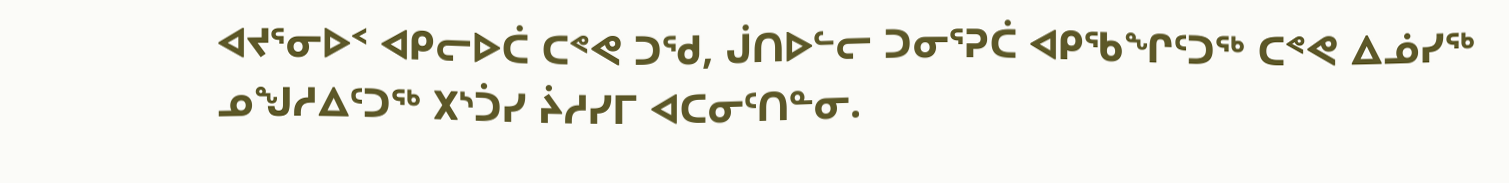ᐊᔪᕐᓂᐅᑉ ᐊᑭᓕᐅᑖ ᑕᕝᕙ ᑐᖁ, ᒎᑎᐅᓪᓕ ᑐᓂᕐᕈᑖ ᐊᑭᖃᖏᑦᑐᖅ ᑕᕝᕙ ᐃᓅᓯᖅ ᓄᖑᓱᐃᑦᑐᖅ ᙭ᔅᑑᓯ ᔩᓱᓯᒥ ᐊᑕᓂᑦᑎᓐᓂ.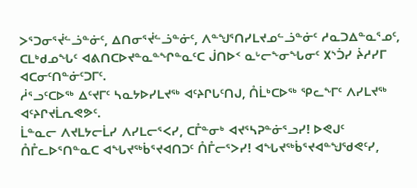ᐳᕐᑐᓂᕐᔫᓪᓘᓐᓃᑦ, ᐃᑎᓂᕐᔫᓪᓘᓐᓃᑦ, ᐱᓐᖑᕐᑎᓯᒪᔪᓄᓪᓘᓐᓃᑦ ᓱᓇᑐᐃᓐᓇᕐᓄᑦ, ᑕᒪᒃᑯᓄᖓᑦ ᐊᕕᑎᑕᐅᔪᓐᓇᓐᖏᓐᓇᑦᑕ ᒎᑎᐅᑉ ᓇᒡᓕᖕᓂᖓᓂᑦ ᙭ᔅᑑᓯ ᔩᓱᓯᒥ ᐊᑕᓂᑦᑎᓐᓃᑦᑐᒥᑦ.
ᓲᕐᓗᑦᑕᐅᖅ ᐃᑦᔪᒥᑦ ᓴᓇᔭᐅᓯᒪᔪᖅ ᐊᑦᔨᒋᒐᑦᑎᒍ, ᑍᒫᒃᑕᐅᖅ ᕿᓚᖕᒥᑦ ᐱᓯᒪᔪᖅ ᐊᑦᔨᒋᔪᒫᕆᕙᕗᑦ.
ᒫᓐᓇᓕ ᐱᔪᒪᔭᓕᒫᓯ ᐱᓯᒪᓕᕐᐸᓯ, ᑕᒤᓐᓂᒃ ᐊᔪᕐᓴᕈᓐᓃᕐᓗᓯ! ᐅᕙᒍᑦ ᑍᒤᓚᐅᕐᑎᓐᓇᑕ ᐊᖓᔪᖅᑳᕐᔪᐊᑎᑐᑦ ᑍᒤᓕᕐᐳᓯ! ᐊᖓᔪᖅᑳᕐᔪᐊᓐᖑᖁᕙᑦᓯ,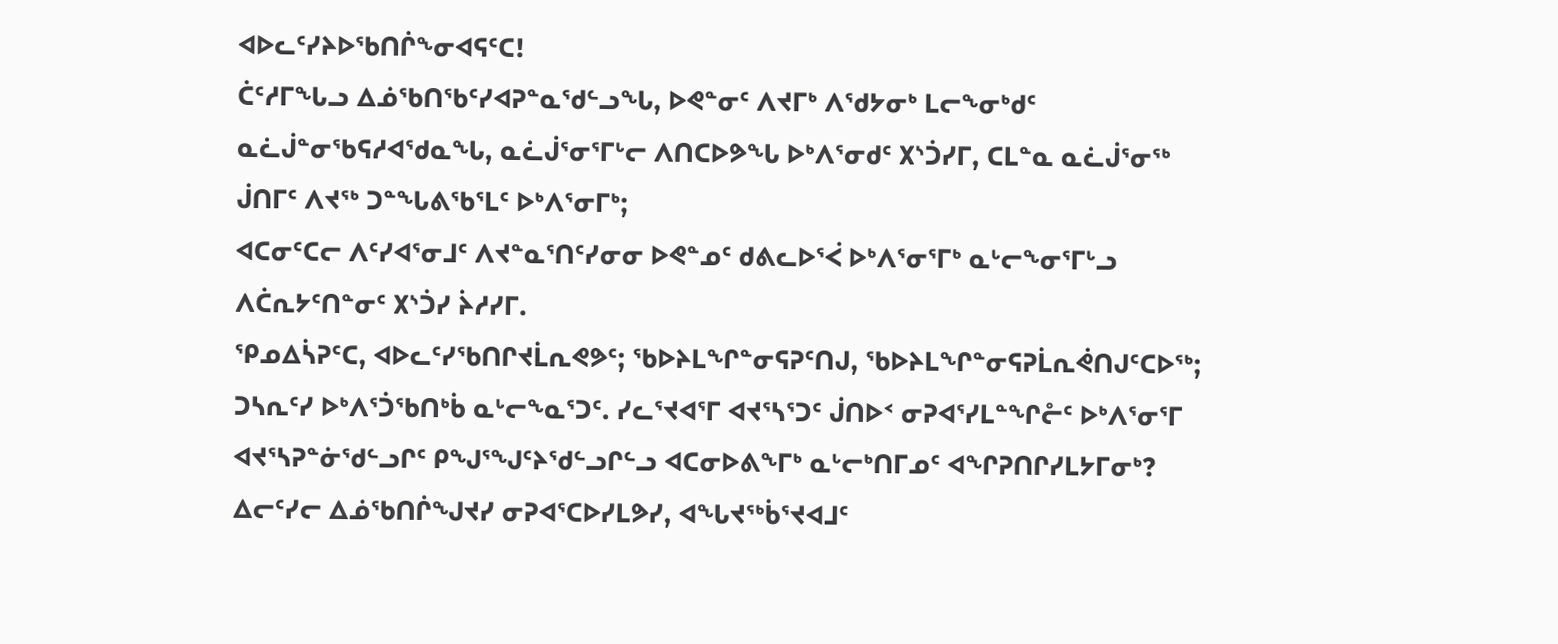ᐊᐅᓚᑦᓯᔨᐅᖃᑎᒌᖕᓂᐊᕋᑦᑕ!
ᑖᑦᓱᒥᖓᓗ ᐃᓅᖃᑎᖃᑦᓯᐊᕈᓐᓇᖁᓪᓗᖓ, ᐅᕙᓐᓂᑦ ᐱᔪᒥᒃ ᐱᖁᔭᓂᒃ ᒪᓕᖕᓂᒃᑯᑦ ᓇᓛᒎᓐᓂᖃᕋᓱᐊᖁᓇᖓ, ᓇᓛᒎᕐᓂᕐᒥᒡᓕ ᐱᑎᑕᐅᕗᖓ ᐅᒃᐱᕐᓂᑯᑦ ᙭ᔅᑑᓯᒥ, ᑕᒪᓐᓇ ᓇᓛᒎᕐᓂᖅ ᒎᑎᒥᑦ ᐱᔪᖅ ᑐᓐᖓᕕᖃᕐᒪᑦ ᐅᒃᐱᕐᓂᒥᒃ;
ᐊᑕᓂᑦᑕᓕ ᐱᑦᓯᐊᕐᓂᒧᑦ ᐱᔪᓐᓇᕐᑎᑦᓯᓂᓂ ᐅᕙᓐᓄᑦ ᑯᕕᓚᐅᕐᐹ ᐅᒃᐱᕐᓂᕐᒥᒃ ᓇᒡᓕᖕᓂᕐᒥᒡᓗ ᐱᑖᕆᔭᑦᑎᓐᓂᑦ ᙭ᔅᑑᓯ ᔩᓱᓯᒥ.
ᕿᓄᐃᓵᕈᑦᑕ, ᐊᐅᓚᑦᓯᖃᑎᒋᔪᒫᕆᕙᕗᑦ; ᖃᐅᔨᒪᖏᓐᓂᕋᕈᑦᑎᒍ, ᖃᐅᔨᒪᖏᓐᓂᕋᕈᒫᕆᕚᑎᒍᑦᑕᐅᖅ;
ᑐᓴᕆᑦᓯ ᐅᒃᐱᕐᑑᖃᑎᒃᑳ ᓇᒡᓕᖕᓇᕐᑐᑦ. ᓯᓚᕐᔪᐊᕐᒥ ᐊᔪᕐᓴᕐᑐᑦ ᒎᑎᐅᑉ ᓂᕈᐊᕐᓯᒪᓐᖏᓔᑦ ᐅᒃᐱᕐᓂᕐᒥ ᐊᔪᕐᓴᕈᓐᓃᖁᓪᓗᒋᑦ ᑭᖑᕐᖑᑦᔨᖁᓪᓗᒋᓪᓗ ᐊᑕᓂᐅᕕᖕᒥᒃ ᓇᒡᓕᒃᑎᒥᓄᑦ ᐊᖏᕈᑎᒋᓯᒪᔭᒥᓂᒃ?
ᐃᓕᑦᓯᓕ ᐃᓅᖃᑎᒌᖑᔪᓯ ᓂᕈᐊᕐᑕᐅᓯᒪᕗᓯ, ᐊᖓᔪᖅᑳᕐᔪᐊᒧᑦ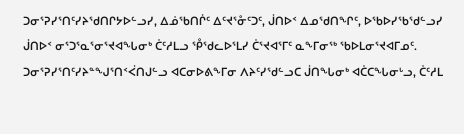ᑐᓂᕐᕈᓯᕐᑎᑦᓯᔨᖁᑎᒋᔭᐅᓪᓗᓯ, ᐃᓅᖃᑎᒌᑦ ᐃᑦᔪᕐᓁᑦᑐᑦ, ᒎᑎᐅᑉ ᐃᓄᖁᑎᖏᑦ, ᐅᖃᐅᓯᖃᖁᓪᓗᓯ ᒎᑎᐅᑉ ᓂᕐᑐᕐᓇᕐᓂᕐᔪᐊᖓᓂᒃ ᑖᑦᓱᒪᓗ ᕾᖁᓚᐅᕐᒪᓯ ᑖᕐᔪᐊᕐᒥᑦ ᓇᖕᒥᓂᖅ ᖃᐅᒪᓂᕐᔪᐊᒥᓄᑦ.
ᑐᓂᕐᕈᓯᕐᑎᑦᓯᔨᓐᖑᕐᑎᑉᐹᑎᒍᓪᓗ ᐊᑕᓂᐅᕕᖕᒥᓂ ᐱᔨᑦᓯᖁᓪᓗᑕ ᒎᑎᖓᓂᒃ ᐊᑖᑕᖓᓂᒡᓗ, ᑖᑦᓱᒪ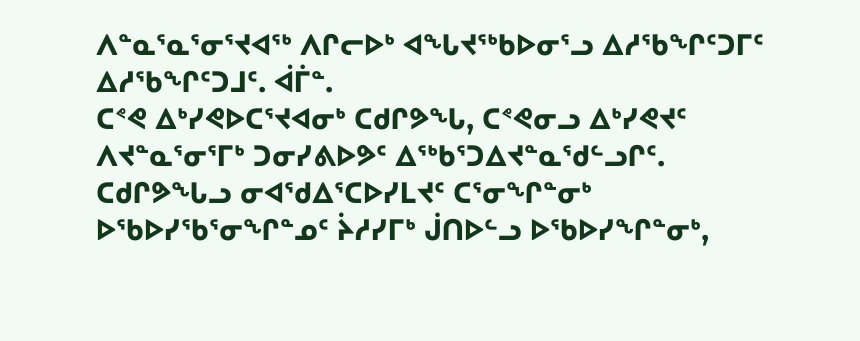ᐱᓐᓇᕐᓇᕐᓂᕐᔪᐊᖅ ᐱᒋᓕᐅᒃ ᐊᖓᔪᖅᑲᐅᓂᕐᓗ ᐃᓱᖃᖏᑦᑐᒥᑦ ᐃᓱᖃᖏᑦᑐᒧᑦ. ᐋᒦᓐ.
ᑕᕝᕙ ᐃᒃᓯᕙᐅᑕᕐᔪᐊᓂᒃ ᑕᑯᒋᕗᖓ, ᑕᕝᕙᓂᓗ ᐃᒃᓯᕙᔪᑦ ᐱᔪᓐᓇᕐᓂᕐᒥᒃ ᑐᓂᓯᕕᐅᕗᑦ ᐃᖅᑲᕐᑐᐃᔪᓐᓇᖁᓪᓗᒋᑦ. ᑕᑯᒋᕗᖓᓗ ᓂᐊᖁᐃᕐᑕᐅᓯᒪᔪᑦ ᑕᕐᓂᖏᓐᓂᒃ ᐅᖃᐅᓯᖃᕐᓂᖏᓐᓄᑦ ᔩᓱᓯᒥᒃ ᒎᑎᐅᓪᓗ ᐅᖃᐅᓯᖏᓐᓂᒃ,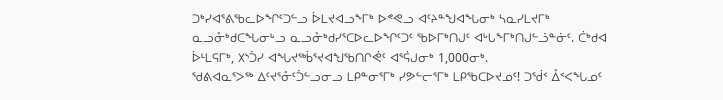ᑐᒃᓯᐊᕐᕕᖃᓚᐅᖏᑦᑐᓪᓗ ᐆᒪᔪᐊᓗᖕᒥᒃ ᐅᕝᕙᓗ ᐊᑦᔨᓐᖑᐊᖓᓂᒃ ᓴᓇᓯᒪᔪᒥᒃ ᓇᓗᓁᒃᑯᑕᖓᓂᒡᓗ ᓇᓗᓁᒃᑯᓯᕐᑕᐅᓚᐅᖏᑦᑐᑦ ᖃᐅᒥᒃᑎᒍᑦ ᐊᒡᒐᖕᒥᒃᑎᒍᓪᓘᓐᓃᑦ. ᑖᒃᑯᐊ ᐆᒻᒪᕋᒥᒃ, ᙭ᔅᑑᓯ ᐊᖓᔪᖅᑳᕐᔪᐊᖑᖃᑎᒋᕚᑦ ᐊᕐᕌᒍᓂᒃ 1,000ᓂᒃ.
ᖁᕕᐊᓇᕐᐳᖅ ᐃᑦᔪᕐᓁᑦᑑᓪᓗᓂᓗ ᒪᑭᓐᓂᕐᒥᒃ ᓯᕗᓪᓕᕐᒥᒃ ᒪᑭᖃᑕᐅᔪᓄᑦ! ᑐᖂᑉ ᐂᑉᐸᖓᓄᑦ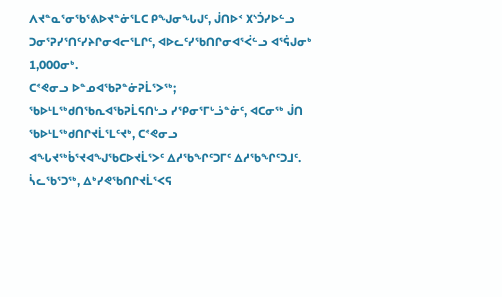ᐱᔪᓐᓇᕐᓂᖃᕐᕕᐅᔪᓐᓃᕐᒪᑕ ᑭᖑᓂᖓᒍᑦ, ᒎᑎᐅᑉ ᙭ᔅᑑᓯᐅᓪᓗ ᑐᓂᕐᕈᓯᕐᑎᑦᓯᔨᒋᓂᐊᓕᕐᒪᒋᑦ, ᐊᐅᓚᑦᓯᖃᑎᒋᓂᐊᕐᐹᓪᓗ ᐊᕐᕌᒍᓂᒃ 1,000ᓂᒃ.
ᑕᕝᕙᓂᓗ ᐅᓐᓄᐊᖃᕈᓐᓃᕈᒫᕐᐳᖅ; ᖃᐅᒻᒪᖅᑯᑎᖃᕆᐊᖃᕈᒫᕋᑎᒡᓗ ᓯᕿᓂᕐᒥᒡᓘᓐᓃᑦ, ᐊᑕᓂᖅ ᒎᑎ ᖃᐅᒻᒪᖅᑯᑎᒋᔪᒫᕐᒪᑦᔪᒃ, ᑕᕝᕙᓂᓗ ᐊᖓᔪᖅᑳᕐᔪᐊᖑᖃᑕᐅᔪᒫᕐᐳᑦ ᐃᓱᖃᖏᑦᑐᒥᑦ ᐃᓱᖃᖏᑦᑐᒧᑦ.
ᓵᓚᖃᕐᑐᖅ, ᐃᒃᓯᕙᖃᑎᒋᔪᒫᕐᐸᕋ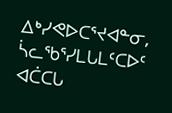ᐃᒃᓯᕙᐅᑕᕐᔪᐊᓐᓂ, ᓵᓚᖃᕐᓯᒪᒐᒪᑦᑕᐅᑦ ᐊᑖᑕᒐ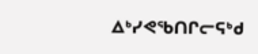ᐃᒃᓯᕙᖃᑎᒋᓕᕋᒃᑯ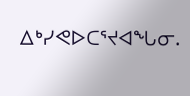ᐃᒃᓯᕙᐅᑕᕐᔪᐊᖓᓂ.